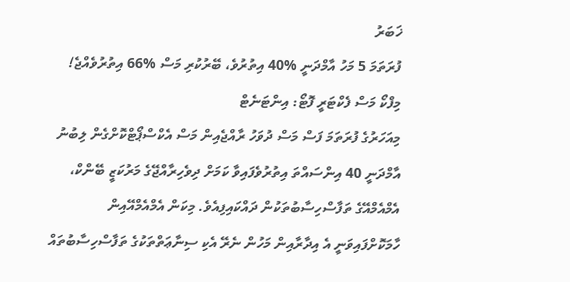ޚަބަރު
ފުރަތަމަ 5 މަހު އާމްދަނީ %40 އިތުރުވެ، ބޭރުކުރި މަސް %66 އިތުރުވެއްޖެ!
މިފްކޯ މަސް ފެކްޓަރީ ފޮޓޯ: އިންޓަނެޓް
މިއަހަރުގެ ފުރަތަމަ ފަސް މަސް ދުވަހު ރާއްޖެއިން މަސް އެކްސްޕޯޓްކޮށްގެން ލިބުނު އާމްދަނީ 40 އިންސައްތަ އިތުރުވެފައިވާ ކަމަށް ދިވެހިރާއްޖޭގެ މަރުކަޒީ ބޭންކް، އެމްއެމްއޭގެ ތަފާސްހިސާބުތަކުން ދައްކައިފިއެވެ. މިކަން އެމްއެމްއޭއިން ހާމަކޮށްފައިވަނީ އެ އިދާރާއިން މަހުން ނެރޭ އެކި ސިނާޢަތްތަކުގެ ތަފާސްހިސާބުތައް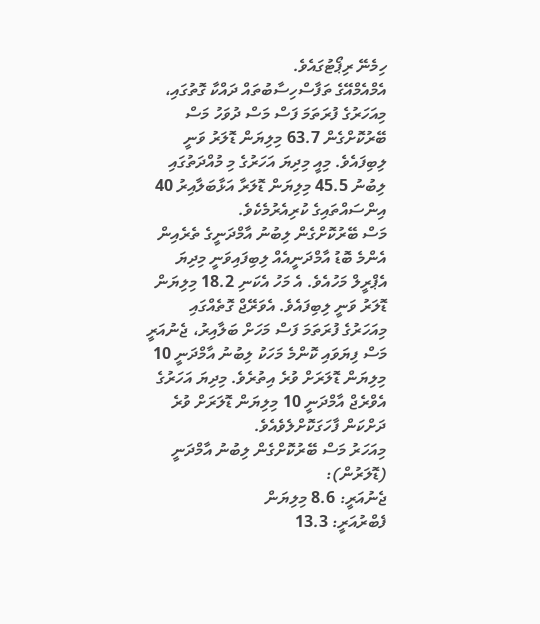ހިމެނޭ ރިޕޯޓުގައެވެ.
އެމްއެމްއޭގެ ތަފާސްހިސާބުތައް ދައްކާ ގޮތުގައި، މިއަހަރުގެ ފުރަތަމަ ފަސް މަސް ދުވަހު މަސް ބޭރުކޮށްގެން 63.7 މިލިޔަން ޑޮލަރު ވަނީ ލިބިފައެވެ. މިއީ މިދިޔަ އަހަރުގެ މި މުއްދަތުގައި ލިބުނު 45.5 މިލިޔަން ޑޮލަރާ އަޅާބަލާއިރު 40 އިންސައްތައިގެ ކުރިއެރުމެކެވެ.
މަސް ބޭރުކޮށްގެން ލިބުނު އާމްދަނީގެ ތެރެއިން އެންމެ ބޮޑު އާމްދަނީއެއް ލިބިފައިވަނީ މިދިޔަ އެޕްރީލް މަހުއެވެ. އެ މަހު އެކަނި 18.2 މިލިޔަން ޑޮލަރު ވަނީ ލިބިފައެވެ. އެވަރޭޖް ގޮތެއްގައި މިއަހަރުގެ ފުރަތަމަ ފަސް މަހަށް ބަލާއިރު، ޖެނުއަރީ މަސް ފިޔަވައި ކޮންމެ މަހަކު ލިބުނު އާމްދަނީ 10 މިލިޔަން ޑޮލަރަށް ވުރެ އިތުރެވެ. މިދިޔަ އަހަރުގެ އެވްރެޖް އާމްދަނީ 10 މިލިޔަން ޑޮލަރަށް ވުރެ ދަށްކަން ފާހަގަކޮށްލެވެއެވެ.
މިއަހަރު މަސް ބޭރުކޮށްގެން ލިބުނު އާމްދަނީ (ޑޮލަރުން):
ޖެނުއަރީ: 8.6 މިލިޔަން
ފެބްރުއަރީ: 13.3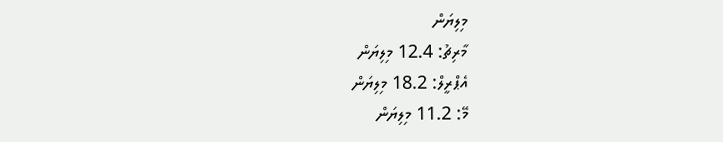މިލިޔަން
މާރިޗު: 12.4 މިލިޔަން
އެޕްރީލް: 18.2 މިލިޔަން
މޭ: 11.2 މިލިޔަން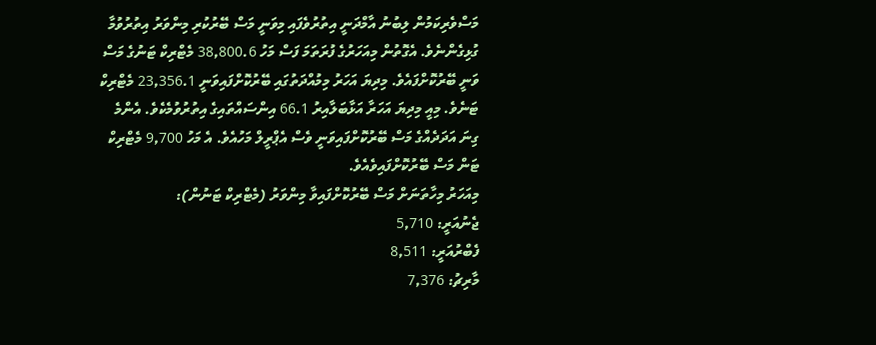މަސްވެރިކަމުން ލިބުނު އާމްދަނީ އިތުރުވެފައި މިވަނީ މަސް ބޭރުކުރި މިންވަރު އިތުރުވުމާ ގުޅިގެންނެވެ. އެގޮތުން މިއަހަރުގެ ފުރަތަމަ ފަސް މަހު 38,800.6 މެޓްރިކް ޓަނުގެ މަސް ވަނީ ބޭރުކޮށްފައެވެ. މިދިޔަ އަހަރު މިމުއްދަތުގައި ބޭރުކޮށްފައިވަނީ 23,356.1 މެޓްރިކް ޓަނެވެ. މިއީ މިދިޔަ އަހަރާ އަޅާބަލާއިރު 66.1 އިންސައްތައިގެ އިތުރުވުމެކެވެ. އެންމެ ގިނަ އަދަދެއްގެ މަސް ބޭރުކޮށްފައިވަނީ ވެސް އެޕްރީލް މަހުއެވެ. އެ މަހު 9,700 މެޓްރިކް ޓަން މަސް ބޭރުކޮށްފައިވެއެވެ.
މިއަހަރު މިހާތަނަށް މަސް ބޭރުކޮށްފައިވާ މިންވަރު (މެޓްރިކް ޓަނުން):
ޖެނުއަރީ: 5,710
ފެބްރުއަރީ: 8,511
މާރިޗު: 7,376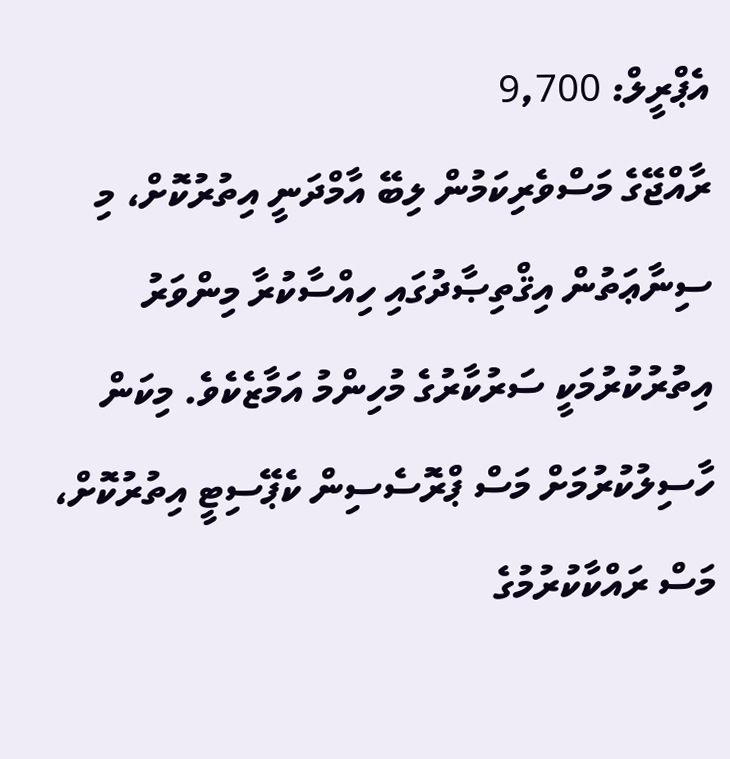އެޕްރީލް: 9,700
ރާއްޖޭގެ މަސްވެރިކަމުން ލިބޭ އާމްދަނީ އިތުރުކޮށް، މި ސިނާޢަތުން އިޤްތިޞާދުގައި ހިއްސާކުރާ މިންވަރު އިތުރުކުރުމަކީ ސަރުކާރުގެ މުހިންމު އަމާޒެކެވެ. މިކަން ހާސިލުކުރުމަށް މަސް ޕްރޮސެސިން ކެޕޭސިޓީ އިތުރުކޮށް، މަސް ރައްކާކުރުމުގެ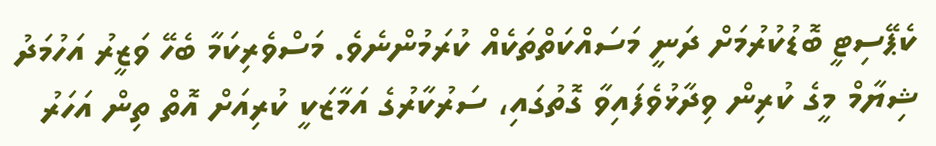ކެޕޭސިޓީ ބޮޑުކުރުމަށް ދަނީ މަސައްކަތްތަކެއް ކުރަމުންނެވެ. މަސްވެރިކަމާ ބެހޭ ވަޒީރު އަހުމަދު ޝިޔާމް މީގެ ކުރިން ވިދާޅުވެފައިވާ ގޮތުގައި، ސަރުކާރުގެ އަމާޒަކީ ކުރިއަށް އޮތް ތިން އަހަރު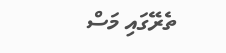ތެރޭގައި މަސް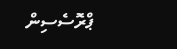ޕްރޮސެސިން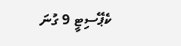ކެޕޭސިޓީ 9 ގުނަ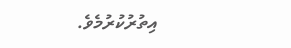އިތުރުކުރުމެވެ.